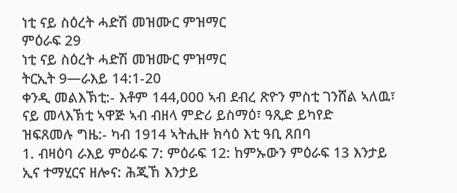ነቲ ናይ ስዕረት ሓድሽ መዝሙር ምዝማር
ምዕራፍ 29
ነቲ ናይ ስዕረት ሓድሽ መዝሙር ምዝማር
ትርኢት 9—ራእይ 14:1-20
ቀንዲ መልእኽቲ:- እቶም 144,000 ኣብ ደብረ ጽዮን ምስቲ ገንሸል ኣለዉ፣ ናይ መላእኽቲ ኣዋጅ ኣብ ብዘላ ምድሪ ይስማዕ፣ ዓጺድ ይካየድ
ዝፍጸመሉ ግዜ:- ካብ 1914 ኣትሒዙ ክሳዕ እቲ ዓቢ ጸበባ
1. ብዛዕባ ራእይ ምዕራፍ 7: ምዕራፍ 12: ከምኡውን ምዕራፍ 13 እንታይ ኢና ተማሂርና ዘሎና: ሕጂኸ እንታይ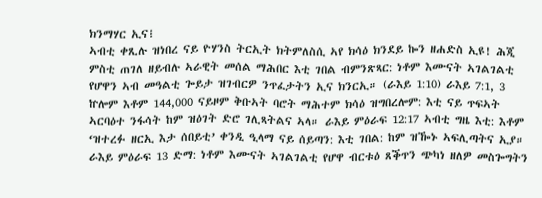ክንማሃር ኢና፧
ኣብቲ ቀጺሉ ዝነበረ ናይ ዮሃንስ ትርኢት ክትምለስሲ ኣየ ክሳዕ ክንደይ ኰን ዘሐድስ ኢዩ! ሕጂ ምስቲ ጠገለ ዘይብሉ ኣራዊት መሰል ማሕበር እቲ ገበል ብምንጽጻር: ነቶም እሙናት ኣገልገልቲ የሆዋን ኣብ መዓልቲ ጐይታ ዝገብርዎ ንጥፈታትን ኢና ክንርኢ። (ራእይ 1:10) ራእይ 7:1, 3 ኵሎም እቶም 144,000 ናይዞም ቅቡኣት ባሮት ማሕተም ክሳዕ ዝግበረሎም: እቲ ናይ ጥፍኣት ኣርባዕተ ንፋሳት ከም ዝዕገት ድሮ ገሊጻትልና ኣላ። ራእይ ምዕራፍ 12:17 ኣብቲ ግዜ እቲ: እቶም ‘ዝተረፉ ዘርኢ እታ ሰበይቲ’ ቀንዲ ዒላማ ናይ ሰይጣን: እቲ ገበል: ከም ዝዀኑ ኣፍሊጣትና ኢያ። ራእይ ምዕራፍ 13 ድማ: ነቶም እሙናት ኣገልገልቲ የሆዋ ብርቱዕ ጸቕጥን ጭካነ ዘለዎ መስጐግትን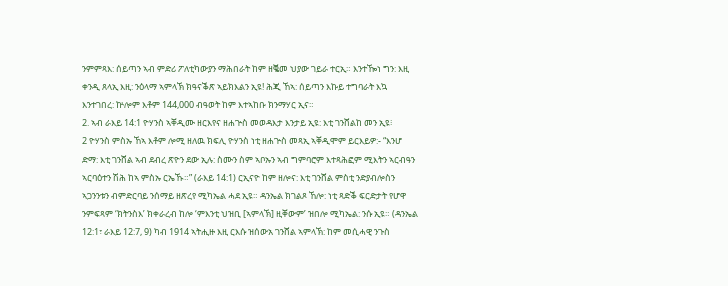ንምምጻእ: ሰይጣን ኣብ ምድሪ ፖለቲካውያን ማሕበራት ከም ዘቘመ ህያው ገይራ ተርኢ። እንተዀነ ግን: እዚ ቀንዲ ጸላኢ እዚ: ንዕላማ ኣምላኽ ክዓናቕጽ ኣይክእልን ኢዩ! ሕጂ ኸኣ: ሰይጣን እኩይ ተግባራት እኳ እንተገበረ: ኵሎም እቶም 144,000 ብዓወት ከም እተኣከቡ ክንማሃር ኢና።
2. ኣብ ራእይ 14:1 ዮሃንስ ኣቐዲሙ ዘርእየና ዘሐጕስ መወዳእታ እንታይ ኢዩ: እቲ ገንሸልከ መን ኢዩ፧
2 ዮሃንስ ምስኡ ኸኣ እቶም ሎሚ ዘለዉ ክፍሊ ዮሃንስ ነቲ ዘሐጕስ መጻኢ ኣቐዲሞም ይርእይዎ:- “እንሆ ድማ: እቲ ገንሸል ኣብ ደብረ ጽዮን ደው ኢሉ: ስሙን ስም ኣቦኡን ኣብ ግምባሮም እተጻሕፎም ሚእትን ኣርብዓን ኣርባዕተን ሽሕ ከኣ ምስኡ ርኤኹ።” (ራእይ 14:1) ርኢናዮ ከም ዘሎና: እቲ ገንሸል ምስቲ ንድያብሎስን ኣጋንንቱን ብምድርባይ ንሰማይ ዘጽረየ ሚካኤል ሓደ ኢዩ። ዳንኤል ክገልጾ ኸሎ: ነቲ ጻድቕ ፍርድታት የሆዋ ንምፍጻም ‘ክትንስእ’ ክቀራረብ ከሎ ‘ምእንቲ ህዝቢ [ኣምላኽ] ዚቐውም’ ዝበሎ ሚካኤል: ንሱ ኢዩ። (ዳንኤል 12:1፣ ራእይ 12:7, 9) ካብ 1914 ኣትሒዙ እዚ ርእሱ ዝሰውአ ገንሸል ኣምላኽ: ከም መሲሓዊ ንጉስ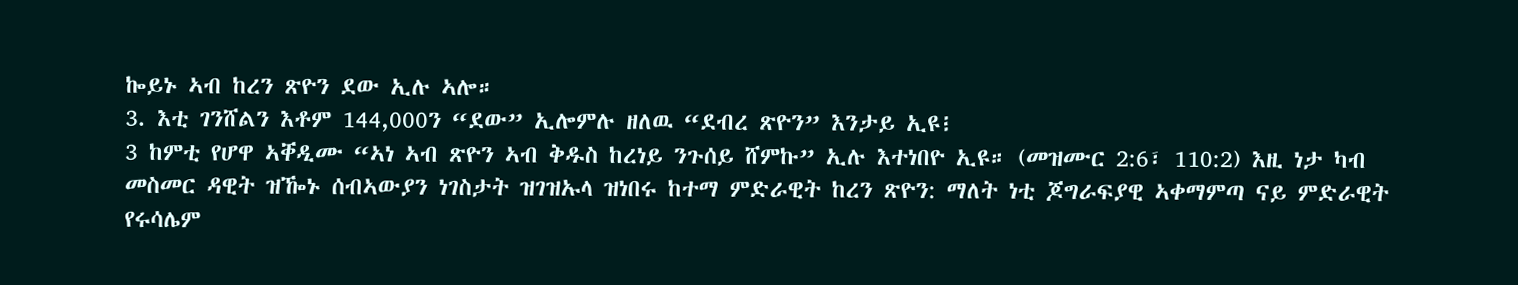ኰይኑ ኣብ ከረን ጽዮን ደው ኢሉ ኣሎ።
3. እቲ ገንሸልን እቶም 144,000ን “ደው” ኢሎምሉ ዘለዉ “ደብረ ጽዮን” እንታይ ኢዩ፧
3 ከምቲ የሆዋ ኣቐዲሙ “ኣነ ኣብ ጽዮን ኣብ ቅዱስ ከረነይ ንጉሰይ ሸምኩ” ኢሉ እተነበዮ ኢዩ። (መዝሙር 2:6፣ 110:2) እዚ ነታ ካብ መስመር ዳዊት ዝዀኑ ሰብኣውያን ነገስታት ዝገዝኡላ ዝነበሩ ከተማ ምድራዊት ከረን ጽዮን: ማለት ነቲ ጆግራፍያዊ ኣቀማምጣ ናይ ምድራዊት የሩሳሌም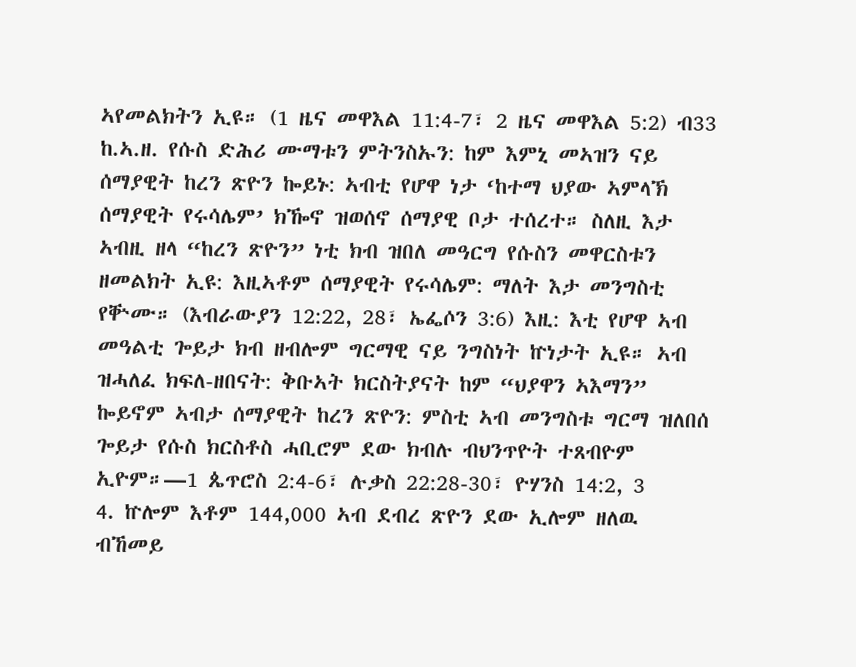ኣየመልክትን ኢዩ። (1 ዜና መዋእል 11:4-7፣ 2 ዜና መዋእል 5:2) ብ33 ከ.ኣ.ዘ. የሱስ ድሕሪ ሙማቱን ምትንስኡን: ከም እምኒ መኣዝን ናይ ሰማያዊት ከረን ጽዮን ኰይኑ: ኣብቲ የሆዋ ነታ ‘ከተማ ህያው ኣምላኽ ሰማያዊት የሩሳሌም’ ክዀኖ ዝወሰኖ ሰማያዊ ቦታ ተሰረተ። ስለዚ እታ ኣብዚ ዘላ “ከረን ጽዮን” ነቲ ክብ ዝበለ መዓርግ የሱስን መዋርስቱን ዘመልክት ኢዩ: እዚኣቶም ሰማያዊት የሩሳሌም: ማለት እታ መንግስቲ የቝሙ። (እብራውያን 12:22, 28፣ ኤፌሶን 3:6) እዚ: እቲ የሆዋ ኣብ መዓልቲ ጐይታ ክብ ዘብሎም ግርማዊ ናይ ንግስነት ኵነታት ኢዩ። ኣብ ዝሓለፈ ክፍለ-ዘበናት: ቅቡኣት ክርስትያናት ከም “ህያዋን ኣእማን” ኰይኖም ኣብታ ሰማያዊት ከረን ጽዮን: ምስቲ ኣብ መንግስቱ ግርማ ዝለበሰ ጐይታ የሱስ ክርስቶስ ሓቢሮም ደው ክብሉ ብህንጥዮት ተጸብዮም ኢዮም።—1 ጴጥሮስ 2:4-6፣ ሉቃስ 22:28-30፣ ዮሃንስ 14:2, 3
4. ኵሎም እቶም 144,000 ኣብ ደብረ ጽዮን ደው ኢሎም ዘለዉ ብኸመይ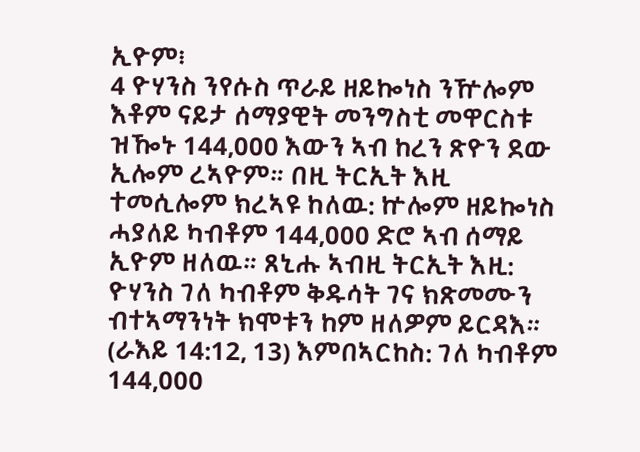ኢዮም፧
4 ዮሃንስ ንየሱስ ጥራይ ዘይኰነስ ንዅሎም እቶም ናይታ ሰማያዊት መንግስቲ መዋርስቱ ዝዀኑ 144,000 እውን ኣብ ከረን ጽዮን ደው ኢሎም ረኣዮም። በዚ ትርኢት እዚ ተመሲሎም ክረኣዩ ከለዉ: ኵሎም ዘይኰነስ ሓያለይ ካብቶም 144,000 ድሮ ኣብ ሰማይ ኢዮም ዘለዉ። ጸኒሑ ኣብዚ ትርኢት እዚ: ዮሃንስ ገለ ካብቶም ቅዱሳት ገና ክጽመሙን ብተኣማንነት ክሞቱን ከም ዘለዎም ይርዳእ። (ራእይ 14:12, 13) እምበኣርከስ: ገለ ካብቶም 144,000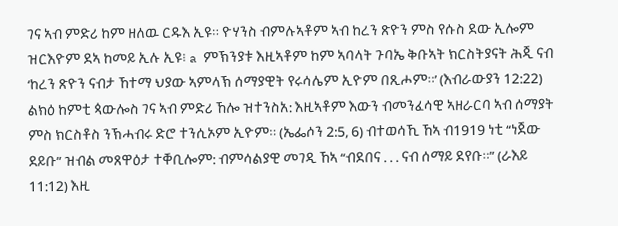ገና ኣብ ምድሪ ከም ዘለዉ ርዱእ ኢዩ። ዮሃንስ ብምሉኣቶም ኣብ ከረን ጽዮን ምስ የሱስ ደው ኢሎም ዝርእዮም ደኣ ከመይ ኢሉ ኢዩ፧ a ምኽንያቱ እዚኣቶም ከም ኣባላት ጉባኤ ቅቡኣት ክርስትያናት ሕጂ ናብ ‘ከረን ጽዮን ናብታ ኸተማ ህያው ኣምላኽ ሰማያዊት የሩሳሌም ኢዮም በጺሖም።’ (እብራውያን 12:22) ልክዕ ከምቲ ጳውሎስ ገና ኣብ ምድሪ ኸሎ ዝተንስአ: እዚኣቶም እውን ብመንፈሳዊ ኣዘራርባ ኣብ ሰማያት ምስ ክርስቶስ ንኽሓብሩ ድሮ ተንሲኦም ኢዮም። (ኤፌሶን 2:5, 6) ብተወሳኺ ኸኣ ብ1919 ነቲ “ነጀው ደይቡ” ዝብል መጸዋዕታ ተቐቢሎም: ብምሳልያዊ መገዲ ኸኣ “ብደበና . . . ናብ ሰማይ ደየቡ።” (ራእይ 11:12) እዚ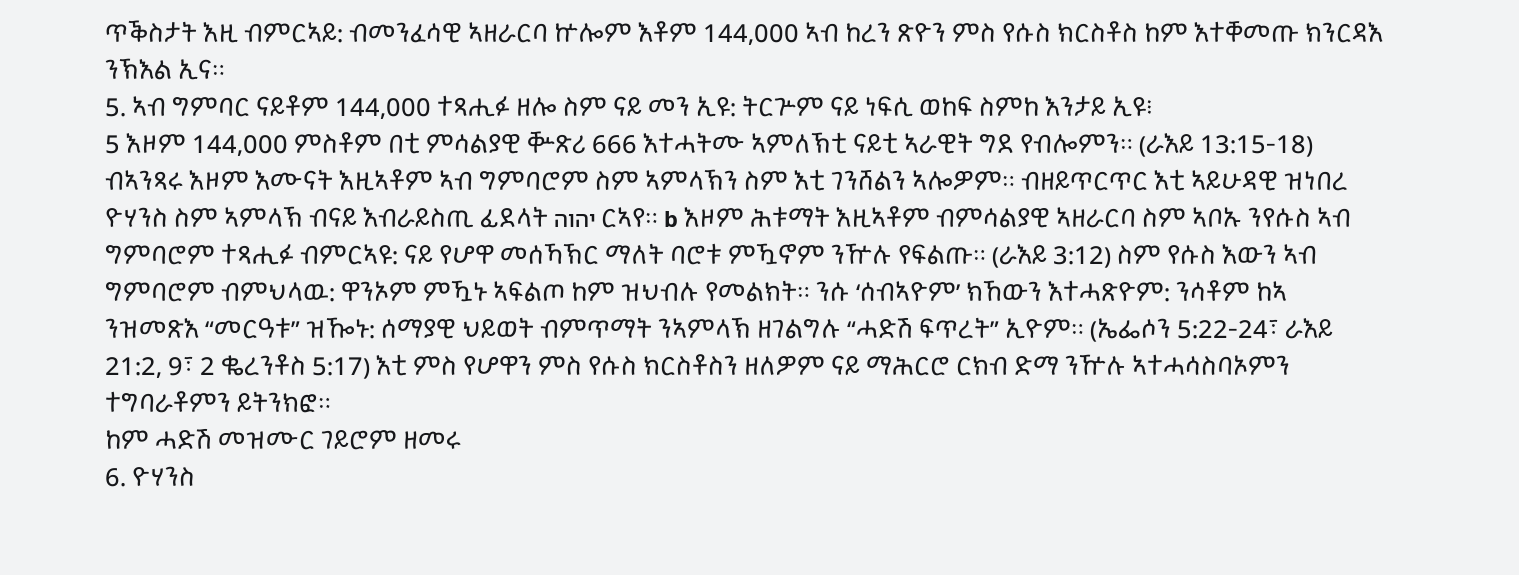ጥቕስታት እዚ ብምርኣይ: ብመንፈሳዊ ኣዘራርባ ኵሎም እቶም 144,000 ኣብ ከረን ጽዮን ምስ የሱስ ክርስቶስ ከም እተቐመጡ ክንርዳእ ንኽእል ኢና።
5. ኣብ ግምባር ናይቶም 144,000 ተጻሒፉ ዘሎ ስም ናይ መን ኢዩ: ትርጕም ናይ ነፍሲ ወከፍ ስምከ እንታይ ኢዩ፧
5 እዞም 144,000 ምስቶም በቲ ምሳልያዊ ቝጽሪ 666 እተሓትሙ ኣምለኽቲ ናይቲ ኣራዊት ግደ የብሎምን። (ራእይ 13:15-18) ብኣንጻሩ እዞም እሙናት እዚኣቶም ኣብ ግምባሮም ስም ኣምላኽን ስም እቲ ገንሸልን ኣሎዎም። ብዘይጥርጥር እቲ ኣይሁዳዊ ዝነበረ ዮሃንስ ስም ኣምላኽ ብናይ እብራይስጢ ፊደላት יהוה ርኣየ። b እዞም ሕቱማት እዚኣቶም ብምሳልያዊ ኣዘራርባ ስም ኣቦኡ ንየሱስ ኣብ ግምባሮም ተጻሒፉ ብምርኣዩ: ናይ የሆዋ መሰኻኽር ማለት ባሮቱ ምዃኖም ንዅሉ የፍልጡ። (ራእይ 3:12) ስም የሱስ እውን ኣብ ግምባሮም ብምህላዉ: ዋንኦም ምዃኑ ኣፍልጦ ከም ዝህብሉ የመልክት። ንሱ ‘ሰብኣዮም’ ክኸውን እተሓጽዮም: ንሳቶም ከኣ ንዝመጽእ “መርዓቱ” ዝዀኑ: ሰማያዊ ህይወት ብምጥማት ንኣምላኽ ዘገልግሉ “ሓድሽ ፍጥረት” ኢዮም። (ኤፌሶን 5:22-24፣ ራእይ 21:2, 9፣ 2 ቈረንቶስ 5:17) እቲ ምስ የሆዋን ምስ የሱስ ክርስቶስን ዘለዎም ናይ ማሕርሮ ርክብ ድማ ንዅሉ ኣተሓሳስባኦምን ተግባራቶምን ይትንክፎ።
ከም ሓድሽ መዝሙር ገይሮም ዘመሩ
6. ዮሃንስ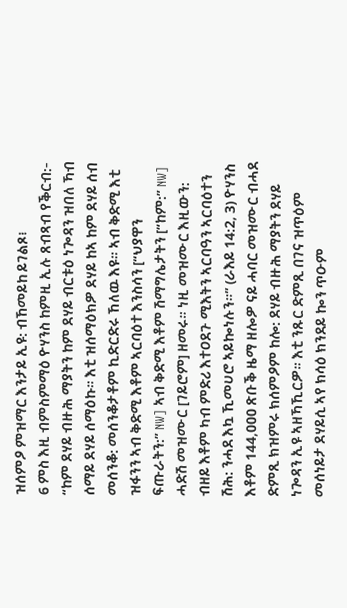ዝሰምዖ ምዝማር እንታይ ኢዩ: ብኸመይከ ይገልጾ፧
6 ምስ እዚ ብምስምማዕ ዮሃንስ ከምዚ ኢሉ ጸብጻብ የቕርብ:- “ከም ደሃይ ብዙሕ ማያትን ከም ደሃይ ብርቱዕ ነጐዳን ዝበለ ኻብ ሰማይ ደሃይ ሰማዕኩ። እቲ ዝሰማዕክዎ ደሃይ ከኣ ከም ደሃይ ሰብ መሰንቆ: መሰንቆታቶም ኪድርድሩ ኸለዉ እዩ። ኣብ ቅድሚ እቲ ዝፋንን ኣብ ቅድሚ እቶም ኣርባዕተ እንስሳን [“ህያዋን ፍጡራትን:” NW] ኣብ ቅድሚ እቶም ሽማግሌታትን [“ከም:” NW] ሓድሽ መዝሙር [ገይሮም] ዘመሩ። ነዚ መዝሙር እዚውን: ብዘይ እቶም ካብ ምድሪ እተዐደጉ ሚእትን ኣርባዓን ኣርባዕተን ሽሕ: ንሓደ እኳ ኺመሀሮ ኣይኰነሉን።” (ራእይ 14:2, 3) ዮሃንስ እቶም 144,000 ጽቡቕ ዜማ ዘሎዎ ናይ ሓባር መዝሙር ብሓደ ድምጺ ክዝምሩ ክሰምዖም ከሎ: ደሃይ ብዙሕ ማያትን ደሃይ ነጐዳን ኢዩ ኣዘኻኺርዎ። እቲ ንጹር ድምጺ በገና ዝጥዕም መሰነይታ ደሃይሲ ኣየ ክሳዕ ክንደይ ኰን ጥዑም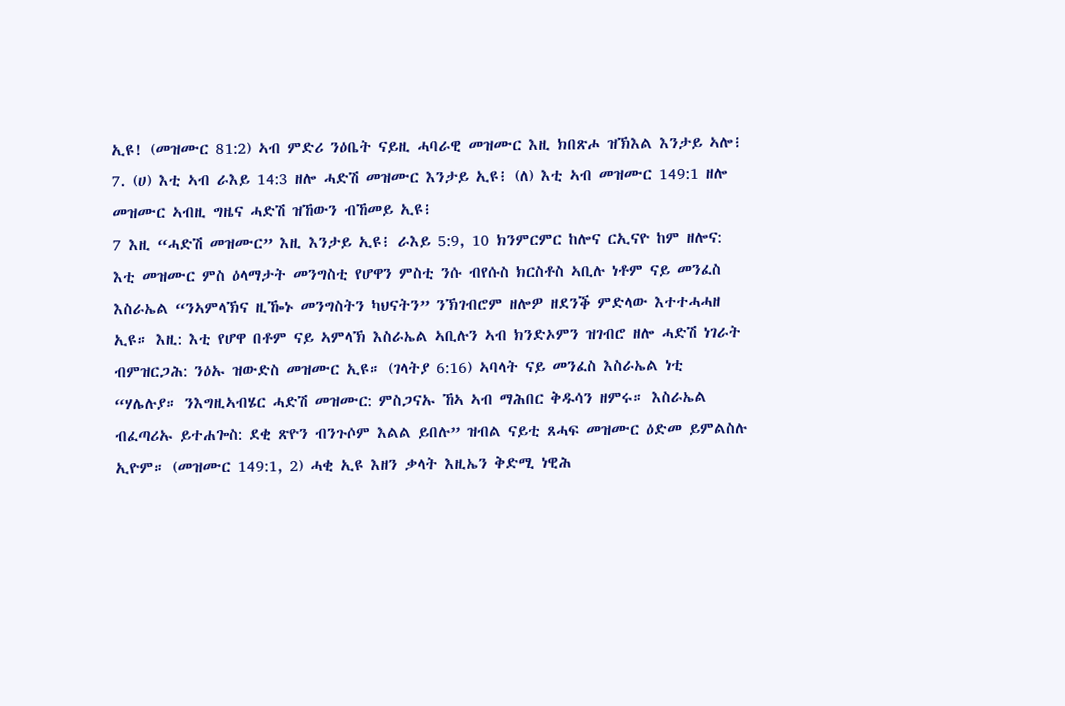ኢዩ! (መዝሙር 81:2) ኣብ ምድሪ ንዕቤት ናይዚ ሓባራዊ መዝሙር እዚ ክበጽሖ ዝኽእል እንታይ ኣሎ፧
7. (ሀ) እቲ ኣብ ራእይ 14:3 ዘሎ ሓድሽ መዝሙር እንታይ ኢዩ፧ (ለ) እቲ ኣብ መዝሙር 149:1 ዘሎ መዝሙር ኣብዚ ግዜና ሓድሽ ዝኸውን ብኸመይ ኢዩ፧
7 እዚ “ሓድሽ መዝሙር” እዚ እንታይ ኢዩ፧ ራእይ 5:9, 10 ክንምርምር ከሎና ርኢናዮ ከም ዘሎና: እቲ መዝሙር ምስ ዕላማታት መንግስቲ የሆዋን ምስቲ ንሱ ብየሱስ ክርስቶስ ኣቢሉ ነቶም ናይ መንፈስ እስራኤል “ንኣምላኽና ዚዀኑ መንግስትን ካህናትን” ንኽገብሮም ዘሎዎ ዘደንቕ ምድላው እተተሓሓዘ ኢዩ። እዚ: እቲ የሆዋ በቶም ናይ ኣምላኽ እስራኤል ኣቢሉን ኣብ ክንድኦምን ዝገብሮ ዘሎ ሓድሽ ነገራት ብምዝርጋሕ: ንዕኡ ዝውድስ መዝሙር ኢዩ። (ገላትያ 6:16) ኣባላት ናይ መንፈስ እስራኤል ነቲ “ሃሌሉያ። ንእግዚኣብሄር ሓድሽ መዝሙር: ምስጋናኡ ኸኣ ኣብ ማሕበር ቅዱሳን ዘምሩ። እስራኤል ብፈጣሪኡ ይተሐጐስ: ደቂ ጽዮን ብንጉሶም እልል ይበሉ” ዝብል ናይቲ ጸሓፍ መዝሙር ዕድመ ይምልስሉ ኢዮም። (መዝሙር 149:1, 2) ሓቂ ኢዩ እዘን ቃላት እዚኤን ቅድሚ ነዊሕ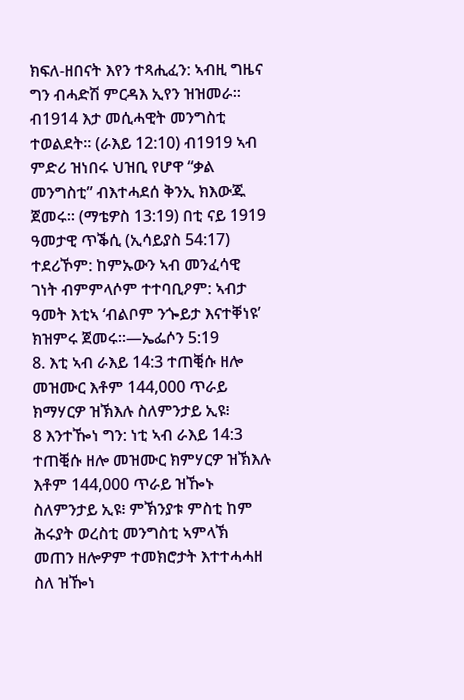ክፍለ-ዘበናት እየን ተጻሒፈን: ኣብዚ ግዜና ግን ብሓድሽ ምርዳእ ኢየን ዝዝመራ። ብ1914 እታ መሲሓዊት መንግስቲ ተወልደት። (ራእይ 12:10) ብ1919 ኣብ ምድሪ ዝነበሩ ህዝቢ የሆዋ “ቃል መንግስቲ” ብእተሓደሰ ቅንኢ ክእውጁ ጀመሩ። (ማቴዎስ 13:19) በቲ ናይ 1919 ዓመታዊ ጥቕሲ (ኢሳይያስ 54:17) ተደሪኾም: ከምኡውን ኣብ መንፈሳዊ ገነት ብምምላሶም ተተባቢዖም: ኣብታ ዓመት እቲኣ ‘ብልቦም ንጐይታ እናተቐነዩ’ ክዝምሩ ጀመሩ።—ኤፌሶን 5:19
8. እቲ ኣብ ራእይ 14:3 ተጠቒሱ ዘሎ መዝሙር እቶም 144,000 ጥራይ ክማሃርዎ ዝኽእሉ ስለምንታይ ኢዩ፧
8 እንተዀነ ግን: ነቲ ኣብ ራእይ 14:3 ተጠቒሱ ዘሎ መዝሙር ክምሃርዎ ዝኽእሉ እቶም 144,000 ጥራይ ዝዀኑ ስለምንታይ ኢዩ፧ ምኽንያቱ ምስቲ ከም ሕሩያት ወረስቲ መንግስቲ ኣምላኽ መጠን ዘሎዎም ተመክሮታት እተተሓሓዘ ስለ ዝዀነ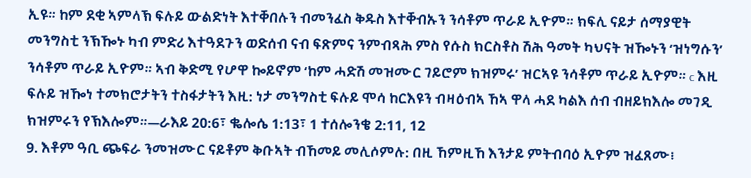ኢዩ። ከም ደቂ ኣምላኽ ፍሉይ ውልድነት እተቐበሉን ብመንፈስ ቅዱስ እተቐብኡን ንሳቶም ጥራይ ኢዮም። ክፍሊ ናይታ ሰማያዊት መንግስቲ ንኽዀኑ ካብ ምድሪ እተዓደጉን ወድሰብ ናብ ፍጽምና ንምብጻሕ ምስ የሱስ ክርስቶስ ሽሕ ዓመት ካህናት ዝዀኑን ‘ዝነግሱን’ ንሳቶም ጥራይ ኢዮም። ኣብ ቅድሚ የሆዋ ኰይኖም ‘ከም ሓድሽ መዝሙር ገይሮም ክዝምሩ’ ዝርኣዩ ንሳቶም ጥራይ ኢዮም። c እዚ ፍሉይ ዝዀነ ተመክሮታትን ተስፋታትን እዚ: ነታ መንግስቲ ፍሉይ ሞሳ ከርእዩን ብዛዕብኣ ኸኣ ዋላ ሓደ ካልእ ሰብ ብዘይክእሎ መገዲ ክዝምሩን የኽእሎም።—ራእይ 20:6፣ ቈሎሴ 1:13፣ 1 ተሰሎንቄ 2:11, 12
9. እቶም ዓቢ ጭፍራ ንመዝሙር ናይቶም ቅቡኣት ብኸመይ መሊሶምሉ: በዚ ኸምዚኸ እንታይ ምትብባዕ ኢዮም ዝፈጸሙ፧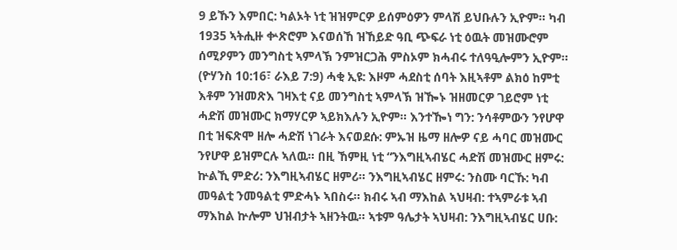9 ይኹን እምበር: ካልኦት ነቲ ዝዝምርዎ ይሰምዕዎን ምላሽ ይህቡሉን ኢዮም። ካብ 1935 ኣትሒዙ ቍጽሮም እናወሰኸ ዝኸይድ ዓቢ ጭፍራ ነቲ ዕዉት መዝሙሮም ሰሚዖምን መንግስቲ ኣምላኽ ንምዝርጋሕ ምስኦም ክሓብሩ ተለዓዒሎምን ኢዮም። (ዮሃንስ 10:16፣ ራእይ 7:9) ሓቂ ኢዩ: እዞም ሓደስቲ ሰባት እዚኣቶም ልክዕ ከምቲ እቶም ንዝመጽእ ገዛእቲ ናይ መንግስቲ ኣምላኽ ዝዀኑ ዝዘመርዎ ገይሮም ነቲ ሓድሽ መዝሙር ክማሃርዎ ኣይክእሉን ኢዮም። እንተዀነ ግን: ንሳቶምውን ንየሆዋ በቲ ዝፍጽሞ ዘሎ ሓድሽ ነገራት እናወደሱ: ምኡዝ ዜማ ዘሎዎ ናይ ሓባር መዝሙር ንየሆዋ ይዝምርሉ ኣለዉ። በዚ ኸምዚ ነቲ “ንእግዚኣብሄር ሓድሽ መዝሙር ዘምሩ: ኵልኺ ምድሪ: ንእግዚኣብሄር ዘምሪ። ንእግዚኣብሄር ዘምሩ: ንስሙ ባርኹ: ካብ መዓልቲ ንመዓልቲ ምድሓኑ ኣበስሩ። ክብሩ ኣብ ማእከል ኣህዛብ: ተኣምራቱ ኣብ ማእከል ኵሎም ህዝብታት ኣዘንትዉ። ኣቱም ዓሌታት ኣህዛብ: ንእግዚኣብሄር ሀቡ: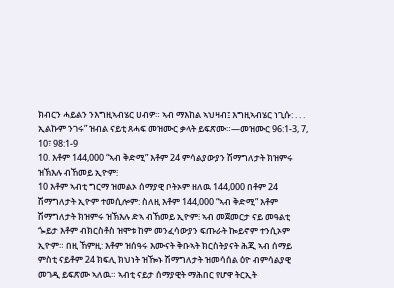ክብርን ሓይልን ንእግዚኣብሄር ሀብዎ። ኣብ ማእከል ኣህዛብ፤ እግዚኣብሄር ነጊሱ: . . . ኢልኩም ንገሩ” ዝብል ናይቲ ጸሓፍ መዝሙር ቃላት ይፍጽሙ።—መዝሙር 96:1-3, 7, 10፣ 98:1-9
10. እቶም 144,000 “ኣብ ቅድሚ” እቶም 24 ምሳልያውያን ሽማግለታት ክዝምሩ ዝኽእሉ ብኸመይ ኢዮም፧
10 እቶም ኣብቲ ግርማ ዝመልኦ ሰማያዊ ቦትኦም ዘለዉ 144,000 በቶም 24 ሽማግለታት ኢዮም ተመሲሎም: ስለዚ እቶም 144,000 “ኣብ ቅድሚ” እቶም ሽማግለታት ክዝምሩ ዝኽእሉ ድኣ ብኸመይ ኢዮም፧ ኣብ መጀመርታ ናይ መዓልቲ ጐይታ እቶም ብክርስቶስ ዝሞቱ ከም መንፈሳውያን ፍጡራት ኰይኖም ተንሲኦም ኢዮም። በዚ ኸምዚ: እቶም ዝሰዓሩ እሙናት ቅቡኣት ክርስትያናት ሕጂ ኣብ ሰማይ ምስቲ ናይቶም 24 ክፍሊ ክህነት ዝዀኑ ሽማግለታት ዝመሳሰል ዕዮ ብምሳልያዊ መገዲ ይፍጽሙ ኣለዉ። ኣብቲ ናይታ ሰማያዊት ማሕበር የሆዋ ትርኢት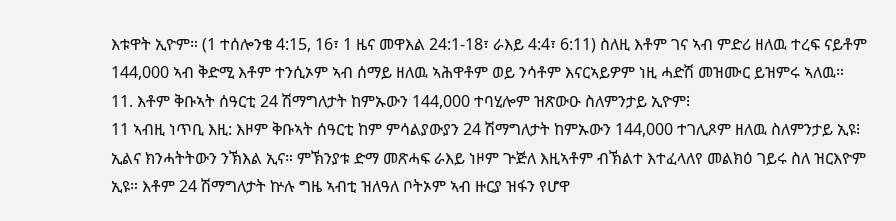እቱዋት ኢዮም። (1 ተሰሎንቄ 4:15, 16፣ 1 ዜና መዋእል 24:1-18፣ ራእይ 4:4፣ 6:11) ስለዚ እቶም ገና ኣብ ምድሪ ዘለዉ ተረፍ ናይቶም 144,000 ኣብ ቅድሚ እቶም ተንሲኦም ኣብ ሰማይ ዘለዉ ኣሕዋቶም ወይ ንሳቶም እናርኣይዎም ነዚ ሓድሽ መዝሙር ይዝምሩ ኣለዉ።
11. እቶም ቅቡኣት ሰዓርቲ 24 ሽማግለታት ከምኡውን 144,000 ተባሂሎም ዝጽውዑ ስለምንታይ ኢዮም፧
11 ኣብዚ ነጥቢ እዚ: እዞም ቅቡኣት ሰዓርቲ ከም ምሳልያውያን 24 ሽማግለታት ከምኡውን 144,000 ተገሊጾም ዘለዉ ስለምንታይ ኢዩ፧ ኢልና ክንሓትትውን ንኽእል ኢና። ምኽንያቱ ድማ መጽሓፍ ራእይ ነዞም ጕጅለ እዚኣቶም ብኽልተ እተፈላለየ መልክዕ ገይሩ ስለ ዝርእዮም ኢዩ። እቶም 24 ሽማግለታት ኵሉ ግዜ ኣብቲ ዝለዓለ ቦትኦም ኣብ ዙርያ ዝፋን የሆዋ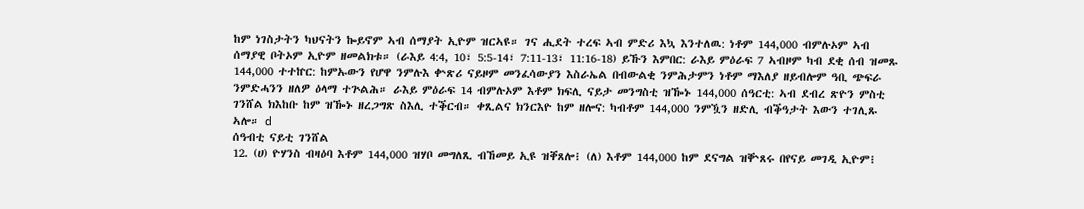ከም ነገስታትን ካህናትን ኰይኖም ኣብ ሰማያት ኢዮም ዝርኣዩ። ገና ሒደት ተረፍ ኣብ ምድሪ እኳ እንተለዉ: ነቶም 144,000 ብምሉኦም ኣብ ሰማያዊ ቦትኦም ኢዮም ዘመልክቱ። (ራእይ 4:4, 10፣ 5:5-14፣ 7:11-13፣ 11:16-18) ይኹን እምበር: ራእይ ምዕራፍ 7 ኣብዞም ካብ ደቂ ሰብ ዝመጹ 144,000 ተተኵር: ከምኡውን የሆዋ ንምሉእ ቍጽሪ ናይዞም መንፈሳውያን እስራኤል በብውልቂ ንምሕታምን ነቶም ማእለያ ዘይብሎም ዓቢ ጭፍራ ንምድሓንን ዘለዎ ዕላማ ተጕልሕ። ራእይ ምዕራፍ 14 ብምሉኦም እቶም ክፍሊ ናይታ መንግስቲ ዝዀኑ 144,000 ሰዓርቲ: ኣብ ደብረ ጽዮን ምስቲ ገንሸል ክእከቡ ከም ዝዀኑ ዘረጋግጽ ስእሊ ተቕርብ። ቀጺልና ክንርእዮ ከም ዘሎና: ካብቶም 144,000 ንምዃን ዘድሊ ብቕዓታት እውን ተገሊጹ ኣሎ። d
ሰዓብቲ ናይቲ ገንሸል
12. (ሀ) ዮሃንስ ብዛዕባ እቶም 144,000 ዝሃቦ መግለጺ ብኸመይ ኢዩ ዝቐጸሎ፧ (ለ) እቶም 144,000 ከም ደናግል ዝቝጸሩ በየናይ መገዲ ኢዮም፧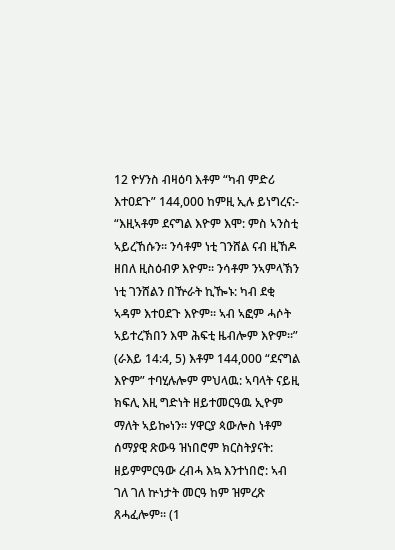12 ዮሃንስ ብዛዕባ እቶም “ካብ ምድሪ እተዐደጉ” 144,000 ከምዚ ኢሉ ይነግረና:- “እዚኣቶም ደናግል እዮም እሞ: ምስ ኣንስቲ ኣይረኸሱን። ንሳቶም ነቲ ገንሸል ናብ ዚኸዶ ዘበለ ዚስዕብዎ እዮም። ንሳቶም ንኣምላኽን ነቲ ገንሸልን በዅራት ኪዀኑ: ካብ ደቂ ኣዳም እተዐደጉ እዮም። ኣብ ኣፎም ሓሶት ኣይተረኽበን እሞ ሕፍቲ ዜብሎም እዮም።” (ራእይ 14:4, 5) እቶም 144,000 “ደናግል እዮም” ተባሂሉሎም ምህላዉ: ኣባላት ናይዚ ክፍሊ እዚ ግድነት ዘይተመርዓዉ ኢዮም ማለት ኣይኰነን። ሃዋርያ ጳውሎስ ነቶም ሰማያዊ ጽውዓ ዝነበሮም ክርስትያናት: ዘይምምርዓው ረብሓ እኳ እንተነበሮ: ኣብ ገለ ገለ ኵነታት መርዓ ከም ዝምረጽ ጸሓፈሎም። (1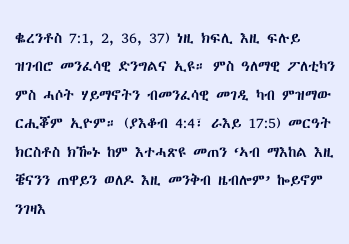ቈረንቶስ 7:1, 2, 36, 37) ነዚ ክፍሊ እዚ ፍሉይ ዝገብሮ መንፈሳዊ ድንግልና ኢዩ። ምስ ዓለማዊ ፖለቲካን ምስ ሓሶት ሃይማኖትን ብመንፈሳዊ መገዲ ካብ ምዝማው ርሒቖም ኢዮም። (ያእቆብ 4:4፣ ራእይ 17:5) መርዓት ክርስቶስ ክዀኑ ከም እተሓጽዩ መጠን ‘ኣብ ማእከል እዚ ቔናንን ጠዋይን ወለዶ እዚ መንቅብ ዜብሎም’ ኰይኖም ንገዛእ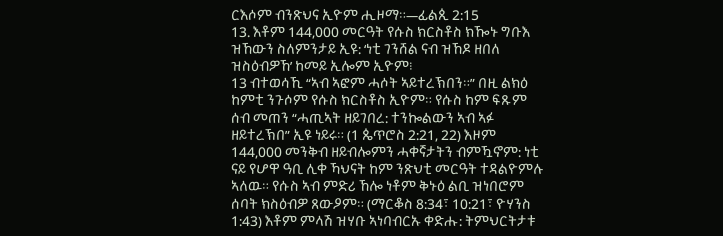ርእሶም ብንጽህና ኢዮም ሒዞማ።—ፊልጲ 2:15
13. እቶም 144,000 መርዓት የሱስ ክርስቶስ ክዀኑ ግቡእ ዝኸውን ስለምንታይ ኢዩ: ‘ነቲ ገንሸል ናብ ዝኸዶ ዘበለ ዝስዕብዎኸ’ ከመይ ኢሎም ኢዮም፧
13 ብተወሳኺ “ኣብ ኣፎም ሓሶት ኣይተረኽበን።” በዚ ልክዕ ከምቲ ንጉሶም የሱስ ክርስቶስ ኢዮም። የሱስ ከም ፍጹም ሰብ መጠን “ሓጢኣት ዘይገበረ: ተንኰልውን ኣብ ኣፉ ዘይተረኽበ” ኢዩ ነይሩ። (1 ጴጥሮስ 2:21, 22) እዞም 144,000 መንቅብ ዘይብሎምን ሓቀኛታትን ብምዃኖም: ነቲ ናይ የሆዋ ዓቢ ሊቀ ኻህናት ከም ንጽህቲ መርዓት ተዳልዮምሉ ኣለዉ። የሱስ ኣብ ምድሪ ኸሎ ነቶም ቅኑዕ ልቢ ዝነበሮም ሰባት ክስዕብዎ ጸውዖም። (ማርቆስ 8:34፣ 10:21፣ ዮሃንስ 1:43) እቶም ምላሽ ዝሃቡ ኣነባብርኡ ቀድሑ: ትምህርትታቱ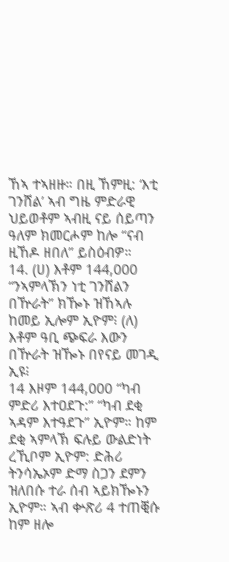ኸኣ ተኣዘዙ። በዚ ኸምዚ: ‘እቲ ገንሸል’ ኣብ ግዜ ምድራዊ ህይወቶም ኣብዚ ናይ ሰይጣን ዓለም ክመርሖም ከሎ “ናብ ዚኸዶ ዘበለ” ይስዕብዎ።
14. (ሀ) እቶም 144,000 “ንኣምላኽን ነቲ ገንሸልን በዅራት” ክዀኑ ዝኸኣሉ ከመይ ኢሎም ኢዮም፧ (ለ) እቶም ዓቢ ጭፍራ እውን በዅራት ዝዀኑ በየናይ መገዲ ኢዩ፧
14 እዞም 144,000 “ካብ ምድሪ እተዐደጉ:” “ካብ ደቂ ኣዳም እተዓደጉ” ኢዮም። ከም ደቂ ኣምላኽ ፍሉይ ውልድነት ረኺቦም ኢዮም: ድሕሪ ትንሳኤኦም ድማ ስጋን ደምን ዝለበሱ ተራ ሰብ ኣይክዀኑን ኢዮም። ኣብ ቍጽሪ 4 ተጠቒሱ ከም ዘሎ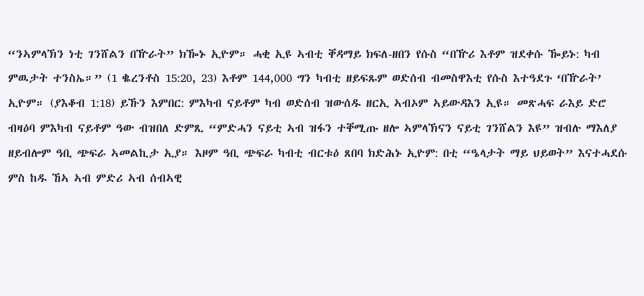“ንኣምላኽን ነቲ ገንሸልን በዅራት” ክዀኑ ኢዮም። ሓቂ ኢዩ ኣብቲ ቐዳማይ ክፍለ-ዘበን የሱስ “በዅሪ እቶም ዝደቀሱ ዀይኑ: ካብ ምዉታት ተንስኤ።” (1 ቈረንቶስ 15:20, 23) እቶም 144,000 ግን ካብቲ ዘይፍጹም ወድሰብ ብመስዋእቲ የሱስ እተዓደጉ ‘በዅራት’ ኢዮም። (ያእቆብ 1:18) ይኹን እምበር: ምእካብ ናይቶም ካብ ወድሰብ ዝውሰዱ ዘርኢ ኣብኦም ኣይውዳእን ኢዩ። መጽሓፍ ራእይ ድሮ ብዛዕባ ምእካብ ናይቶም ዓው ብዝበለ ድምጺ “ምድሓን ናይቲ ኣብ ዝፋን ተቐሚጡ ዘሎ ኣምላኽናን ናይቲ ገንሸልን እዩ” ዝብሉ ማእለያ ዘይብሎም ዓቢ ጭፍራ ኣመልኪታ ኢያ። እዞም ዓቢ ጭፍራ ካብቲ ብርቱዕ ጸበባ ክድሕኑ ኢዮም: በቲ “ዔላታት ማይ ህይወት” እናተሓደሱ ምስ ከዱ ኸኣ ኣብ ምድሪ ኣብ ሰብኣዊ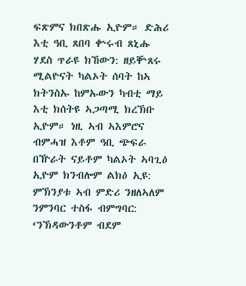ፍጽምና ክበጽሑ ኢዮም። ድሕሪ እቲ ዓቢ ጸበባ ቍሩብ ጸኒሑ ሃደስ ጥራዩ ክኸውን: ዘይቝጸሩ ሚልዮናት ካልኦት ሰባት ከኣ ክትንስኡ ከምኡውን ካብቲ ማይ እቲ ክሰትዩ ኣጋጣሚ ክረኽቡ ኢዮም። ነዚ ኣብ ኣእምሮና ብምሓዝ እቶም ዓቢ ጭፍራ በዅራት ናይቶም ካልኦት ኣባጊዕ ኢዮም ክንብሎም ልክዕ ኢዩ: ምኽንያቱ ኣብ ምድሪ ንዘለኣለም ንምንባር ተስፋ ብምግባር: ‘ንኽዳውንቶም ብደም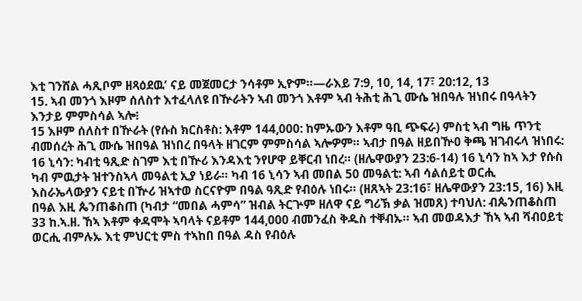እቲ ገንሸል ሓጺቦም ዘጻዕደዉ’ ናይ መጀመርታ ንሳቶም ኢዮም።—ራእይ 7:9, 10, 14, 17፣ 20:12, 13
15. ኣብ መንጎ እዞም ሰለስተ እተፈላለዩ በዅራትን ኣብ መንጎ እቶም ኣብ ትሕቲ ሕጊ ሙሴ ዝበዓሉ ዝነበሩ በዓላትን እንታይ ምምስሳል ኣሎ፧
15 እዞም ሰለስተ በዅራት (የሱስ ክርስቶስ: እቶም 144,000: ከምኡውን እቶም ዓቢ ጭፍራ) ምስቲ ኣብ ግዜ ጥንቲ ብመሰረት ሕጊ ሙሴ ዝበዓል ዝነበረ በዓላት ዘገርም ምምስሳል ኣሎዎም። ኣብታ በዓል ዘይበዅዐ ቅጫ ዝገብሩላ ዝነበሩ: 16 ኒሳን: ካብቲ ዓጺድ ስገም እቲ በዅሪ እንዳእቲ ንየሆዋ ይቐርብ ነበረ። (ዘሌዋውያን 23:6-14) 16 ኒሳን ከኣ እታ የሱስ ካብ ምዉታት ዝተንስኣላ መዓልቲ ኢያ ነይራ። ካብ 16 ኒሳን ኣብ መበል 50 መዓልቲ: ኣብ ሳልሰይቲ ወርሒ እስራኤላውያን ናይቲ በዅሪ ዝኣተወ ስርናዮም በዓል ዓጺድ የብዕሉ ነበሩ። (ዘጸኣት 23:16፣ ዘሌዋውያን 23:15, 16) እዚ በዓል እዚ ጴንጠቆስጠ (ካብታ “መበል ሓምሳ” ዝብል ትርጕም ዘለዋ ናይ ግሪኽ ቃል ዝመጸ) ተባህለ: ብጴንጠቆስጠ 33 ከ.ኣ.ዘ. ኸኣ እቶም ቀዳሞት ኣባላት ናይቶም 144,000 ብመንፈስ ቅዱስ ተቐብኡ። ኣብ መወዳእታ ኸኣ ኣብ ሻብዐይቲ ወርሒ ብምሉኡ እቲ ምህርቲ ምስ ተኣከበ በዓል ዳስ የብዕሉ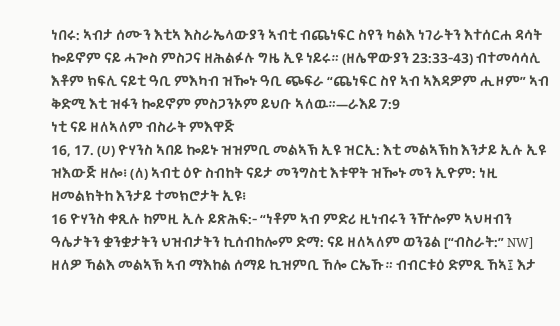ነበሩ: ኣብታ ሰሙን እቲኣ እስራኤላውያን ኣብቲ ብጨነፍር ስየን ካልእ ነገራትን እተሰርሐ ዳሳት ኰይኖም ናይ ሓጐስ ምስጋና ዘሕልፉሉ ግዜ ኢዩ ነይሩ። (ዘሌዋውያን 23:33-43) ብተመሳሳሊ እቶም ክፍሊ ናይቲ ዓቢ ምእካብ ዝዀኑ ዓቢ ጭፍራ “ጨነፍር ስየ ኣብ ኣእዳዎም ሒዞም” ኣብ ቅድሚ እቲ ዝፋን ኰይኖም ምስጋንኦም ይህቡ ኣለዉ።—ራእይ 7:9
ነቲ ናይ ዘለኣለም ብስራት ምእዋጅ
16, 17. (ሀ) ዮሃንስ ኣበይ ኰይኑ ዝዝምቢ መልኣኽ ኢዩ ዝርኢ: እቲ መልኣኽከ እንታይ ኢሉ ኢዩ ዝእውጅ ዘሎ፧ (ለ) ኣብቲ ዕዮ ስብከት ናይታ መንግስቲ እቱዋት ዝዀኑ መን ኢዮም: ነዚ ዘመልክትከ እንታይ ተመክሮታት ኢዩ፧
16 ዮሃንስ ቀጺሉ ከምዚ ኢሉ ይጽሕፍ:- “ነቶም ኣብ ምድሪ ዚነብሩን ንዅሎም ኣህዛብን ዓሌታትን ቋንቋታትን ህዝብታትን ኪሰብከሎም ድማ: ናይ ዘለኣለም ወንጌል [“ብስራት:” NW] ዘለዎ ኻልእ መልኣኽ ኣብ ማእከል ሰማይ ኪዝምቢ ኸሎ ርኤኹ። ብብርቱዕ ድምጺ ኸኣ፤ እታ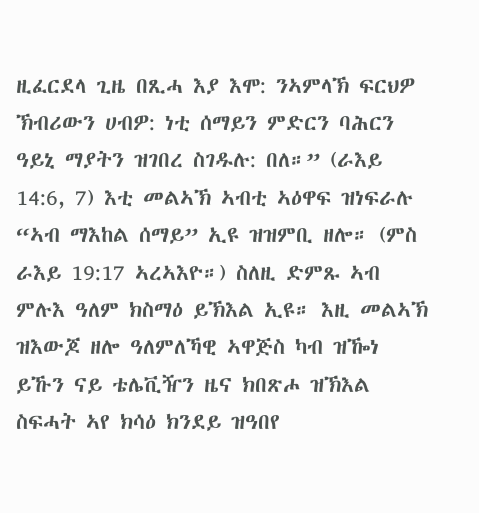ዚፈርደላ ጊዜ በጺሓ እያ እሞ: ንኣምላኽ ፍርህዎ ኽብሪውን ሀብዎ: ነቲ ሰማይን ምድርን ባሕርን ዓይኒ ማያትን ዝገበረ ስገዱሉ: በለ።” (ራእይ 14:6, 7) እቲ መልኣኽ ኣብቲ ኣዕዋፍ ዝነፍራሉ “ኣብ ማእከል ሰማይ” ኢዩ ዝዝምቢ ዘሎ። (ምስ ራእይ 19:17 ኣረኣእዮ።) ስለዚ ድምጹ ኣብ ምሉእ ዓለም ክስማዕ ይኽእል ኢዩ። እዚ መልኣኽ ዝእውጆ ዘሎ ዓለምለኻዊ ኣዋጅስ ካብ ዝዀነ ይኹን ናይ ቴሌቪዥን ዜና ክበጽሖ ዝኽእል ስፍሓት ኣየ ክሳዕ ክንደይ ዝዓበየ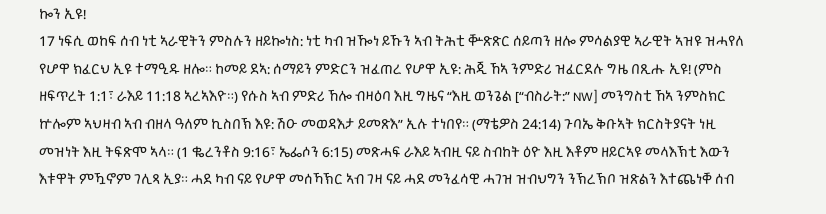ኰን ኢዩ!
17 ነፍሲ ወከፍ ሰብ ነቲ ኣራዊትን ምስሉን ዘይኰነስ: ነቲ ካብ ዝዀነ ይኹን ኣብ ትሕቲ ቝጽጽር ሰይጣን ዘሎ ምሳልያዊ ኣራዊት ኣዝዩ ዝሓየለ የሆዋ ክፈርህ ኢዩ ተማዒዱ ዘሎ። ከመይ ደኣ: ሰማይን ምድርን ዝፈጠረ የሆዋ ኢዩ: ሕጂ ኸኣ ንምድሪ ዝፈርደሉ ግዜ በጺሑ ኢዩ! (ምስ ዘፍጥረት 1:1፣ ራእይ 11:18 ኣረኣእዮ።) የሱስ ኣብ ምድሪ ኸሎ ብዛዕባ እዚ ግዜና “እዚ ወንጌል [“ብስራት:” NW] መንግስቲ ኸኣ ንምስክር ኵሎም ኣህዛብ ኣብ ብዘላ ዓለም ኪስበኽ እዩ: ሽዑ መወዳእታ ይመጽእ” ኢሉ ተነበየ። (ማቴዎስ 24:14) ጉባኤ ቅቡኣት ክርስትያናት ነዚ መዝነት እዚ ትፍጽሞ ኣላ። (1 ቈረንቶስ 9:16፣ ኤፌሶን 6:15) መጽሓፍ ራእይ ኣብዚ ናይ ስብከት ዕዮ እዚ እቶም ዘይርኣዩ መላእኽቲ እውን እቱዋት ምዃኖም ገሊጻ ኢያ። ሓደ ካብ ናይ የሆዋ መሰኻኽር ኣብ ገዛ ናይ ሓደ መንፈሳዊ ሓገዝ ዝብህግን ንኽረኽቦ ዝጽልን እተጨነቐ ሰብ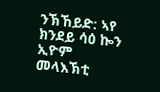ንኽኸይድ: ኣየ ክንደይ ሳዕ ኰን ኢዮም መላእኽቲ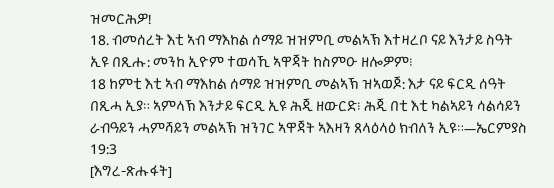ዝመርሕዎ!
18. ብመሰረት እቲ ኣብ ማእከል ሰማይ ዝዝምቢ መልኣኽ እተዛረቦ ናይ እንታይ ስዓት ኢዩ በጺሑ: መንከ ኢዮም ተወሳኺ ኣዋጃት ከስምዑ ዘሎዎም፧
18 ከምቲ እቲ ኣብ ማእከል ሰማይ ዝዝምቢ መልኣኽ ዝኣወጆ: እታ ናይ ፍርዲ ሰዓት በጺሓ ኢያ። ኣምላኽ እንታይ ፍርዲ ኢዩ ሕጂ ዘውርድ፧ ሕጂ በቲ እቲ ካልኣይን ሳልሳይን ራብዓይን ሓምሻይን መልኣኽ ዝንገር ኣዋጃት ኣእዛን ጸላዕላዕ ክብለን ኢዩ።—ኤርምያስ 19:3
[እግረ-ጽሑፋት]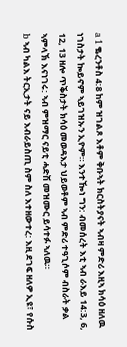a 1 ቈረንቶስ 4:8 ከም ዝገልጾ እቶም ቅቡኣት ክርስትያናት ኣብዛ ምድሪ እዚኣ ክሳዕ ዘለዉ ነገስታት ኰይኖም ኣይገዝኡን ኢዮም። እንተዀነ ግን: ብመሰረት እቲ ኣብ ራእይ 14:3, 6, 12, 13 ዘሎ ጥቕስታት ክሳዕ መወዳእታ ህይወቶም ኣብ ምድሪ ተዓጊሶም ብስራት ቃል ኣምላኽ እናነገሩ: ኣብ ምዝማር ናይቲ ሓድሽ መዝሙር ይሳተፉ ኣለዉ።
b ኣብ ካልእ ትርኢታት ናይ እብራይስጢ ስም ስለ እተዘውተረ: እዚ ደገፍ ዘለዎ ኢዩ፣ የሱስ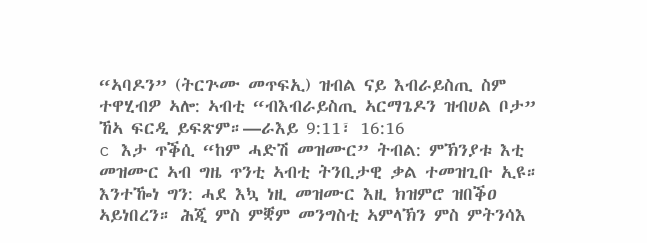“ኣባዶን” (ትርጕሙ መጥፍኢ) ዝብል ናይ እብራይስጢ ስም ተዋሂብዎ ኣሎ: ኣብቲ “ብእብራይስጢ ኣርማጌዶን ዝብሀል ቦታ” ኸኣ ፍርዲ ይፍጽም።—ራእይ 9:11፣ 16:16
c እታ ጥቕሲ “ከም ሓድሽ መዝሙር” ትብል: ምኽንያቱ እቲ መዝሙር ኣብ ግዜ ጥንቲ ኣብቲ ትንቢታዊ ቃል ተመዝጊቡ ኢዩ። እንተዀነ ግን: ሓደ እኳ ነዚ መዝሙር እዚ ክዝምሮ ዝበቕዐ ኣይነበረን። ሕጂ ምስ ምቛም መንግስቲ ኣምላኽን ምስ ምትንሳእ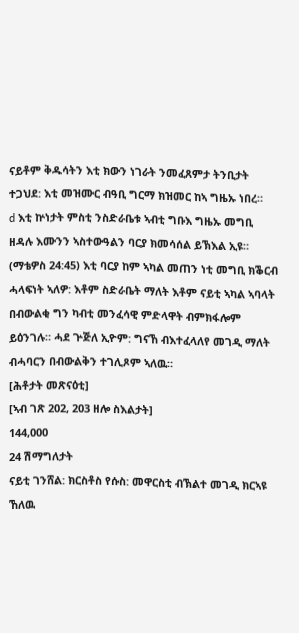ናይቶም ቅዱሳትን እቲ ክውን ነገራት ንመፈጸምታ ትንቢታት ተጋህደ: እቲ መዝሙር ብዓቢ ግርማ ክዝመር ከኣ ግዜኡ ነበረ።
d እቲ ኵነታት ምስቲ ንስድራቤቱ ኣብቲ ግቡእ ግዜኡ መግቢ ዘዳሉ እሙንን ኣስተውዓልን ባርያ ክመሳሰል ይኽእል ኢዩ። (ማቴዎስ 24:45) እቲ ባርያ ከም ኣካል መጠን ነቲ መግቢ ክቕርብ ሓላፍነት ኣለዎ: እቶም ስድራቤት ማለት እቶም ናይቲ ኣካል ኣባላት በብውልቂ ግን ካብቲ መንፈሳዊ ምድላዋት ብምክፋሎም ይዕንገሉ። ሓደ ጕጅለ ኢዮም: ግናኸ ብእተፈላለየ መገዲ ማለት ብሓባርን በብውልቅን ተገሊጾም ኣለዉ።
[ሕቶታት መጽናዕቲ]
[ኣብ ገጽ 202, 203 ዘሎ ስእልታት]
144,000
24 ሽማግለታት
ናይቲ ገንሸል: ክርስቶስ የሱስ: መዋርስቲ ብኽልተ መገዲ ክርኣዩ ኸለዉ